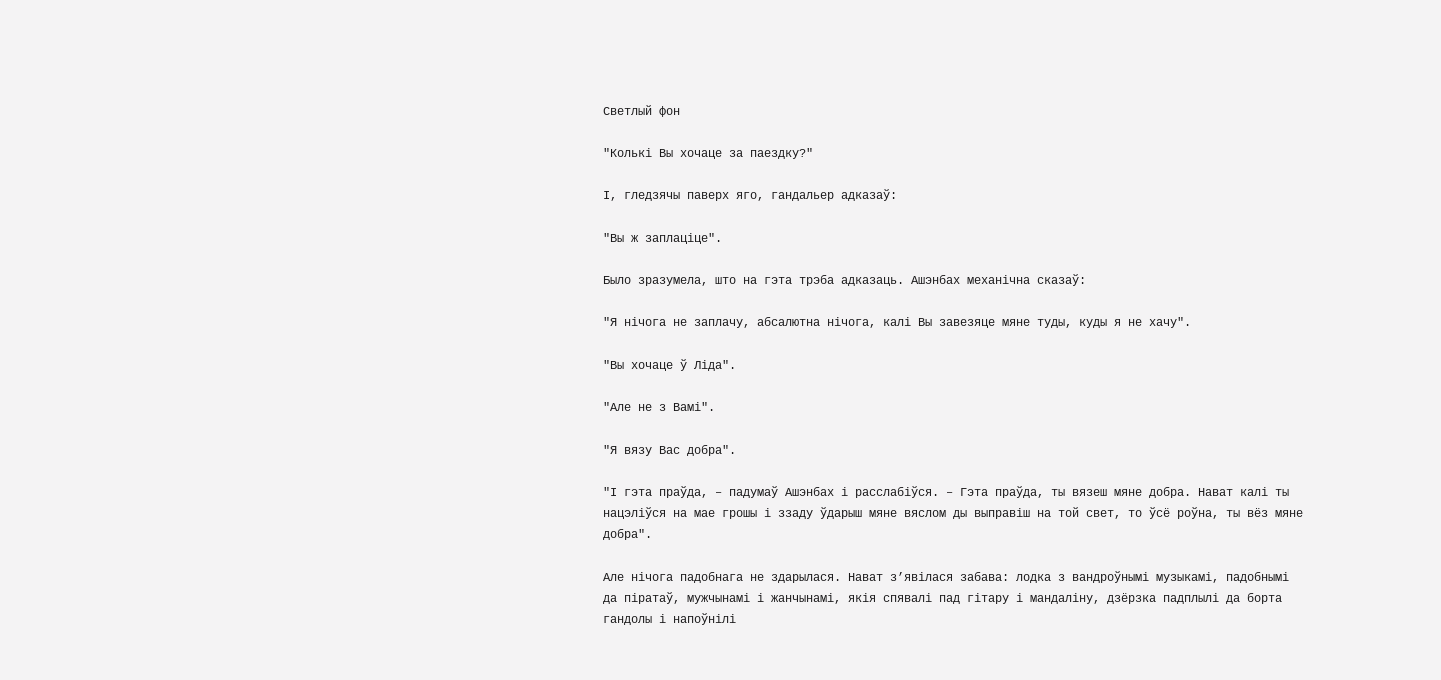Светлый фон

"Колькі Вы хочаце за паездку?"

І, гледзячы паверх яго, гандальер адказаў:

"Вы ж заплаціце".

Было зразумела, што на гэта трэба адказаць. Ашэнбах механічна сказаў:

"Я нічога не заплачу, абсалютна нічога, калі Вы завезяце мяне туды, куды я не хачу".

"Вы хочаце ў Ліда".

"Але не з Вамі".

"Я вязу Вас добра".

"І гэта праўда, – падумаў Ашэнбах і расслабіўся. – Гэта праўда, ты вязеш мяне добра. Нават калі ты нацэліўся на мае грошы і ззаду ўдарыш мяне вяслом ды выправіш на той свет, то ўсё роўна, ты вёз мяне добра".

Але нічога падобнага не здарылася. Нават з’явілася забава: лодка з вандроўнымі музыкамі, падобнымі да піратаў, мужчынамі і жанчынамі, якія спявалі пад гітару і мандаліну, дзёрзка падплылі да борта гандолы і напоўнілі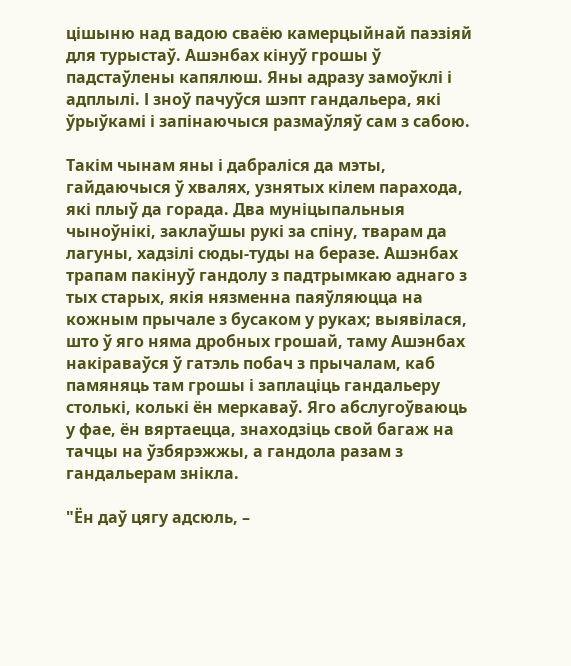цішыню над вадою сваёю камерцыйнай паэзіяй для турыстаў. Ашэнбах кінуў грошы ў падстаўлены капялюш. Яны адразу замоўклі і адплылі. І зноў пачуўся шэпт гандальера, які ўрыўкамі і запінаючыся размаўляў сам з сабою.

Такім чынам яны і дабраліся да мэты, гайдаючыся ў хвалях, узнятых кілем парахода, які плыў да горада. Два муніцыпальныя чыноўнікі, заклаўшы рукі за спіну, тварам да лагуны, хадзілі сюды-туды на беразе. Ашэнбах трапам пакінуў гандолу з падтрымкаю аднаго з тых старых, якія нязменна паяўляюцца на кожным прычале з бусаком у руках; выявілася, што ў яго няма дробных грошай, таму Ашэнбах накіраваўся ў гатэль побач з прычалам, каб памяняць там грошы і заплаціць гандальеру столькі, колькі ён меркаваў. Яго абслугоўваюць у фае, ён вяртаецца, знаходзіць свой багаж на тачцы на ўзбярэжжы, а гандола разам з гандальерам знікла.

"Ён даў цягу адсюль, –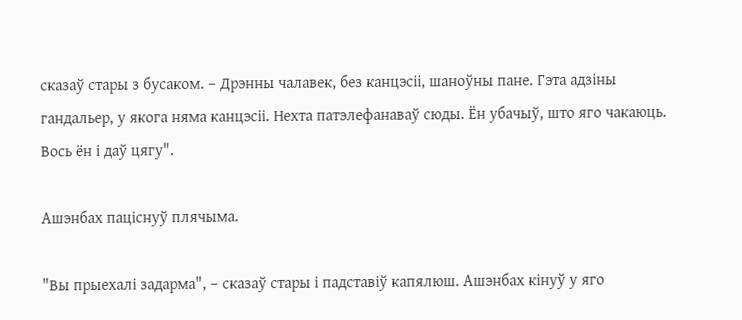сказаў стары з бусаком. – Дрэнны чалавек, без канцэсіі, шаноўны пане. Гэта адзіны гандальер, у якога няма канцэсіі. Нехта патэлефанаваў сюды. Ён убачыў, што яго чакаюць. Вось ён і даў цягу".

Ашэнбах паціснуў плячыма.

"Вы прыехалі задарма", – сказаў стары і падставіў капялюш. Ашэнбах кінуў у яго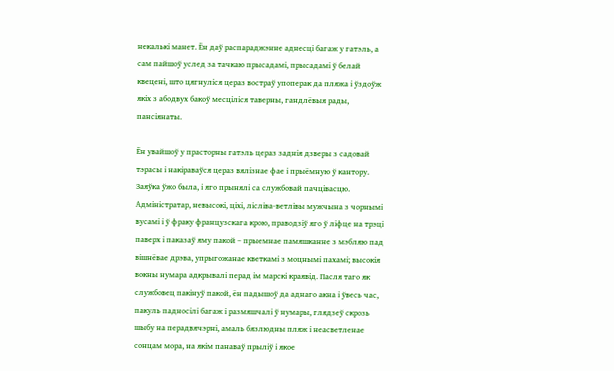некалькі манет. Ён даў распараджэнне аднесці багаж у гатэль, а сам пайшоў услед за тачкаю прысадамі, прысадамі ў белай квецені, што цягнуліся цераз востраў упоперак да пляжа і ўздоўж якіх з абодвух бакоў месціліся таверны, гандлёвыя рады, пансіянаты.

Ён увайшоў у прасторны гатэль цераз заднія дзверы з садовай тэрасы і накіраваўся цераз вялізнае фае і прыёмную ў кантору. Заяўка ўжо была, і яго прынялі са службовай пачцівасцю. Адміністратар, невысокі, ціхі, лісліва-ветлівы мужчына з чорнымі вусамі і ў фраку французскага крою, праводзіў яго ў ліфце на трэці паверх і паказаў яму пакой – прыемнае памяшканне з мэбляю пад вішнёвае дрэва, упрыгожанае кветкамі з моцнымі пахамі; высокія вокны нумара адкрывалі перад ім марскі краявід. Пасля таго як службовец пакінуў пакой, ён падышоў да аднаго акна і ўвесь час, пакуль падносілі багаж і размяшчалі ў нумары, глядзеў скрозь шыбу на перадвячэрні, амаль бязлюдны пляж і неасветленае сонцам мора, на якім панаваў прыліў і якое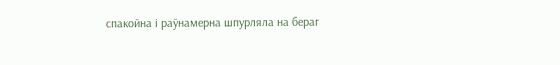спакойна і раўнамерна шпурляла на бераг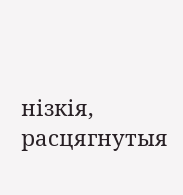нізкія, расцягнутыя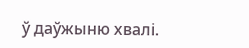ў даўжыню хвалі.